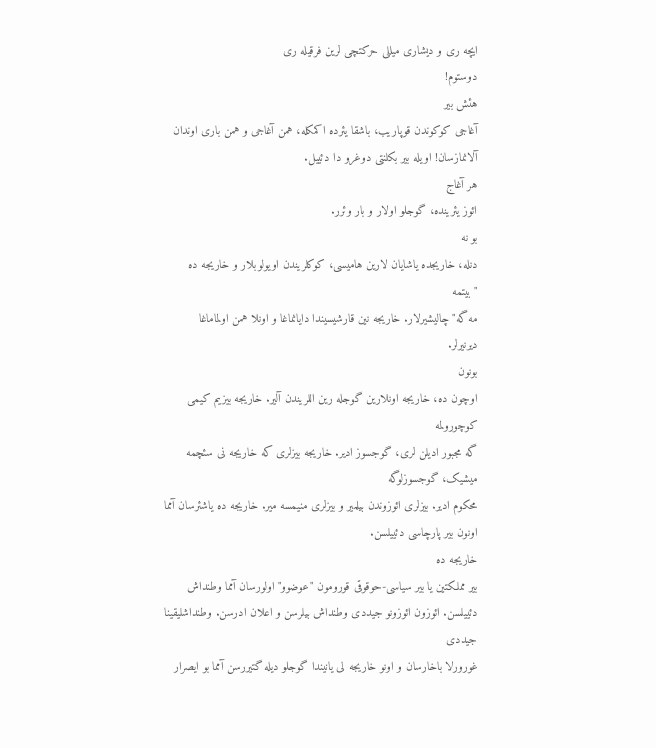ایچه ری و دیشاری میللی حرکتچی لرین فرقیله ری
دوستوم!
هئش بیر
آغاجی کوکوندن قوپاریب، باشقا یئرده اکمکله، همن آغاجی و همن باری اوندان
آلانمازسان! اویله بیر بکلنتی دوغرو دا دئییل.
هر آغاج
ائوز یئرینده، گوجلو اولار و بار وئرر.
بو نه
دنله، خاریجده یاشایان لارین هامیسی، کوکلریندن اویولوبلار و خاریجه ده "بیتمه
مه گه" چالیشیرلار. خاریجه نین قارشیسیندا دایانماغا و اونلا همن اولماماغا
دیرنیرلر.
بونون
اوچون ده، خاریجه اونلارین گوجله رین اللریندن آلیر. خاریجه بیزیم کیمی کوچورولمه
گه مجبور ادیلن لری، گوجسوز ادیر. خاریجه بیزلری که خاریجه نی سئچمه میشیک، گوجسوزلوگه
محکوم ادیر. بیزلری ائوزوندن بیلمیر و بیزلری منیمسه میر. خاریجه ده یاشئرسان آمما
اونون بیر پارچاسی دئییلسن.
خاریجه ده
بیر مملکتین یا بیر سیاسی-حوقوقی قورومون "عوضوو" اولورسان آمما وطنداش
دئییلسن. ائوزون ائوزونو جیددی وطنداش بیلرسن و اعلان ادرسن. وطنداشلیقینا جیددی
غورورلا باخارسان و اونو خاریجه لی یانیندا گوجلو دیله گتیررسن آمما بو ایصرار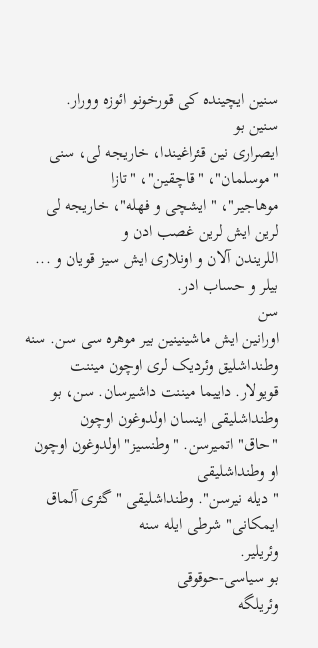سنین ایچینده کی قورخونو ائوزه وورار.
سنین بو
ایصراری نین قئراغیندا، خاریجه لی، سنی "موسلمان"، "قاچقین"، "تازا
موهاجیر"، "ایشچی و فهله"، خاریجه لی لرین ایش لرین غصب ادن و
اللریندن آلان و اونلاری ایش سیز قویان و ... بیلر و حساب ادر.
سن
اورانین ایش ماشینینین بیر موهره سی سن. سنه وطنداشلیق وئردیک لری اوچون میننت
قویولار. داییما میننت داشیرسان. سن، بو وطنداشلیقی اینسان اولدوغون اوچون
"حاق" اتمیرسن. "وطنسیز" اولدوغون اوچون او وطنداشلیقی
"دیله نیرسن". وطنداشلیقی "گئری آلماق ایمکانی" شرطی ایله سنه
وئریلیر.
بو سیاسی-حوقوقی
وئریلگه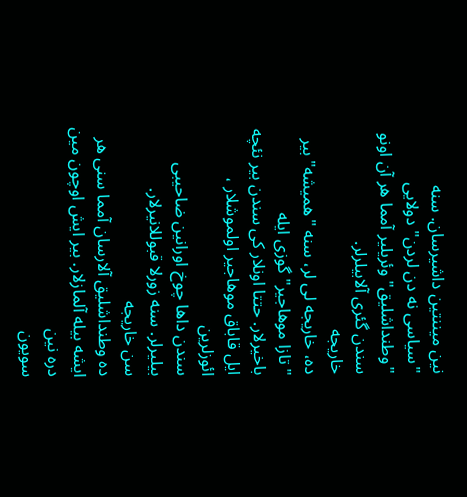نین میننتین داشیرسان. سنه "سیاسی نه دن لردن" دولایی
"وطنداشلیق" وئریلیر آمما هر آن اونو سندن گئری آلابیلرلر.
خاریجه
ده، خاریجه لی لر، سنه "همیشه" بیر "تازا موهاجیر" گوزی ایله
باخیرلار. حتتا اونلار کی سندن بیر نئچه ایل قاباق موهاجیر اولموشلار ، ائوزلرین
سندن داها چوخ اورانین ضاحیبی بیلیرلر. سنه زورلا قبوللانیرلار.
سن خاریجه
ده وطنداشلیق آلارسان آمما سنی هر ایشه بیله آلمازلار. بیر ایش اوچون مین دره نین
سویون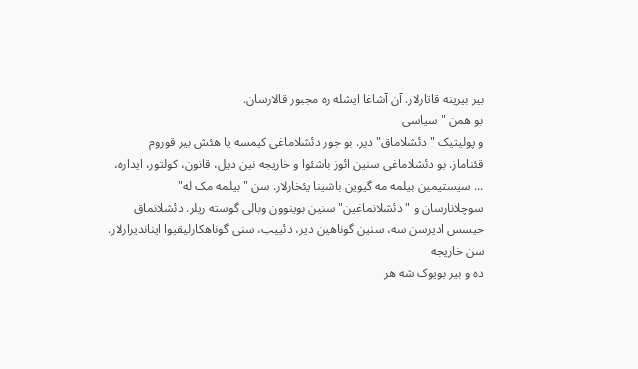بیر بیرینه قاتارلار. آن آشاغا ایشله ره مجبور قالارسان.
بو همن "سیاسی
و پولیتیک "دئشلاماق" دیر. بو جور دئشلاماغی کیمسه یا هئش بیر قوروم
قئناماز. بو دئشلاماغی سنین ائوز باشئوا و خاریجه نین دیل، قانون، کولتور، ایداره،
... سیستیمین بیلمه مه گیوین باشینا یئخارلار. سن "بیلمه مک له"
سوچلانارسان و "دئشلانماغین" سنین بوینوون وبالی گوسته ریلر. دئشلانماق
حیسس ادیرسن سه، سنین گوناهین دیر، دئییب، سنی گوناهکارلیقیوا ایناندیرارلار.
سن خاریجه
ده و بیر بویوک شه هر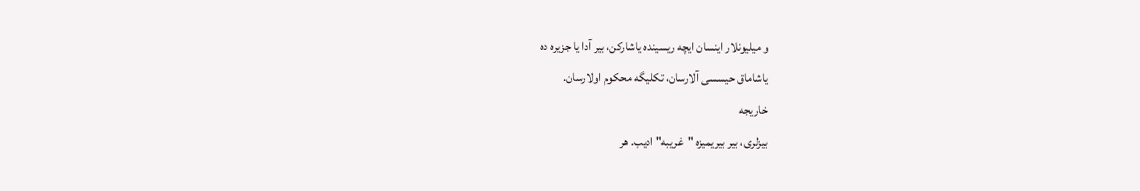و میلیونلار اینسان ایچه ریسینده یاشارکن، بیر آدا یا جزیره ده
یاشاماق حیسسی آلارسان، تکلیگه محکوم اولارسان.
خاریجه
بیزلری، بیر بیریمیزه "غریبه" ادیب. هر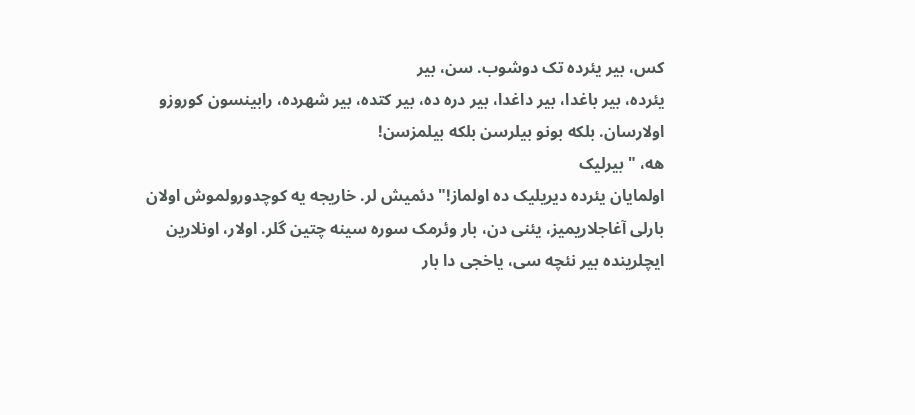کس، بیر یئرده تک دوشوب. سن، بیر
یئرده، بیر باغدا، بیر داغدا، بیر دره ده، بیر کتده، بیر شهرده، رابینسون کوروزو
اولارسان. بلکه بونو بیلرسن بلکه بیلمزسن!
هه، "بیرلیک
اولمایان یئرده دیریلیک ده اولماز!" دئمیش لر. خاریجه یه کوچدورولموش اولان
بارلی آغاجلاریمیز، یئنی دن، بار وئرمک سوره سینه چتین گلر. اولار، اونلارین
ایچلرینده بیر نئچه سی، یاخجی دا بار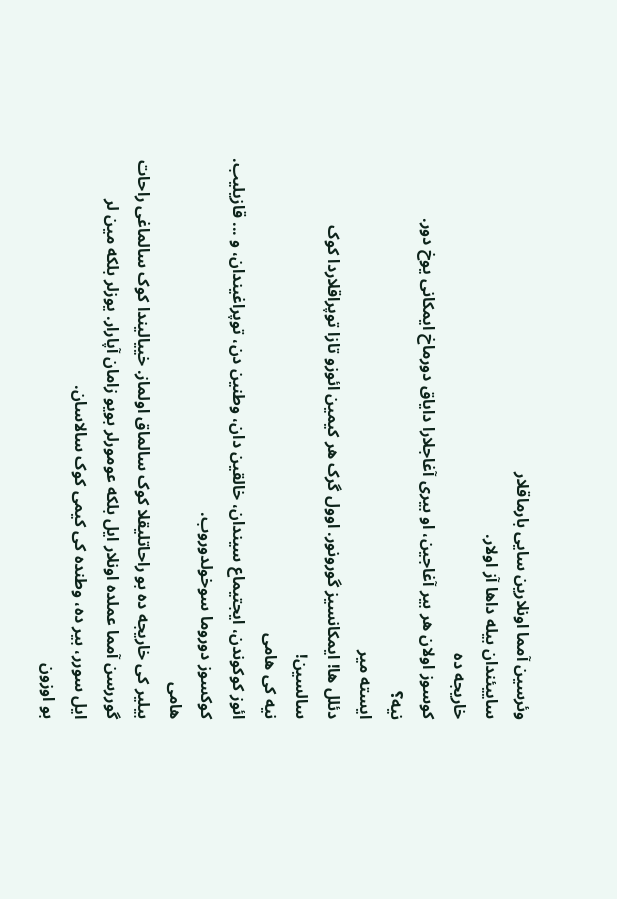وئرسین آمما اونلارین سایی بارماقلار
ساییئندان بیله داها آز اولار.
خاریجه ده
کوسوز اولان هر بیر آغاجین، او بیری آغاجلارا دایاق دورماخ ایمکانی یوخ دور.
نیه؟
ایسته میر
دئلل ها! ایمکانسیز گورونور. اوول گرک هر کیمین ائوزو تازا توپراقلاردا کوک
سالسین!
نیه کی هامی
ائوز کوکوندن، ایجتیماع سیندان، خالقین دان، وطنین دن، توپراغیندان، و ... قازیلیب.
کوکسوز دوروما سوخولدوروب.
هامی
بیلیر کی خاریجه ده بو راحاتلیقلا کوک سالماق اولماز. خییالیندا کوک سالماغی راحات
گوررسن آمما عملده اونلار ایل بلکه عومورلر بویو زامان آپارار. یوزلر بلکه مین لر
ایل سورر، بیر ده، وطنده کی کیمی کوک سالاسان.
بو اوزون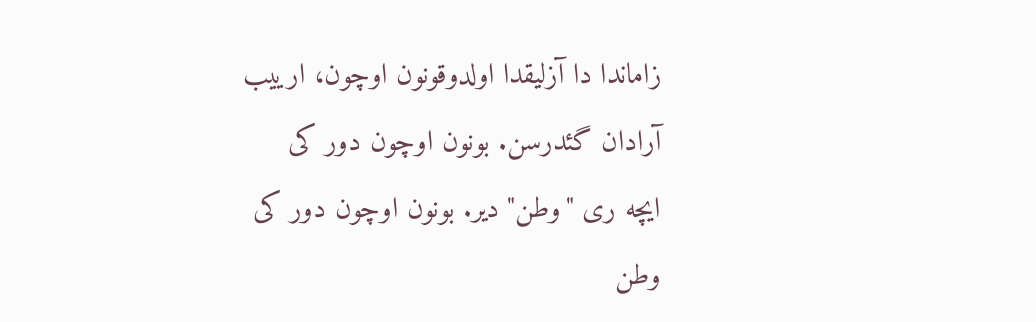زاماندا دا آزلیقدا اولدوقونون اوچون، ارییب آرادان گئدرسن. بونون اوچون دور کی
ایچه ری "وطن" دیر. بونون اوچون دور کی وطن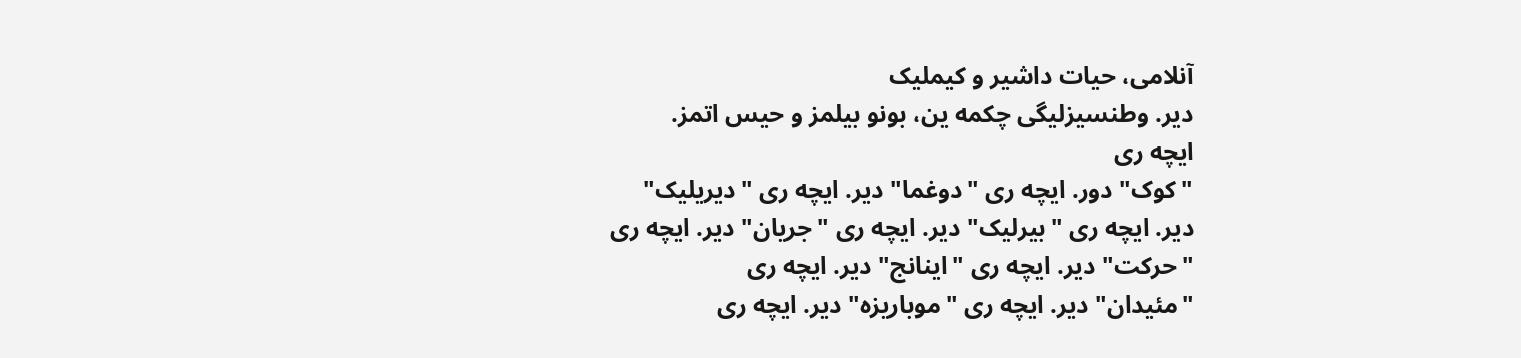آنلامی، حیات داشیر و کیملیک
دیر. وطنسیزلیگی چکمه ین، بونو بیلمز و حیس اتمز.
ایچه ری
"کوک" دور. ایچه ری "دوغما" دیر. ایچه ری "دیریلیک"
دیر. ایچه ری "بیرلیک" دیر. ایچه ری "جریان" دیر. ایچه ری
"حرکت" دیر. ایچه ری "اینانج" دیر. ایچه ری
"مئیدان" دیر. ایچه ری "موباریزه" دیر. ایچه ری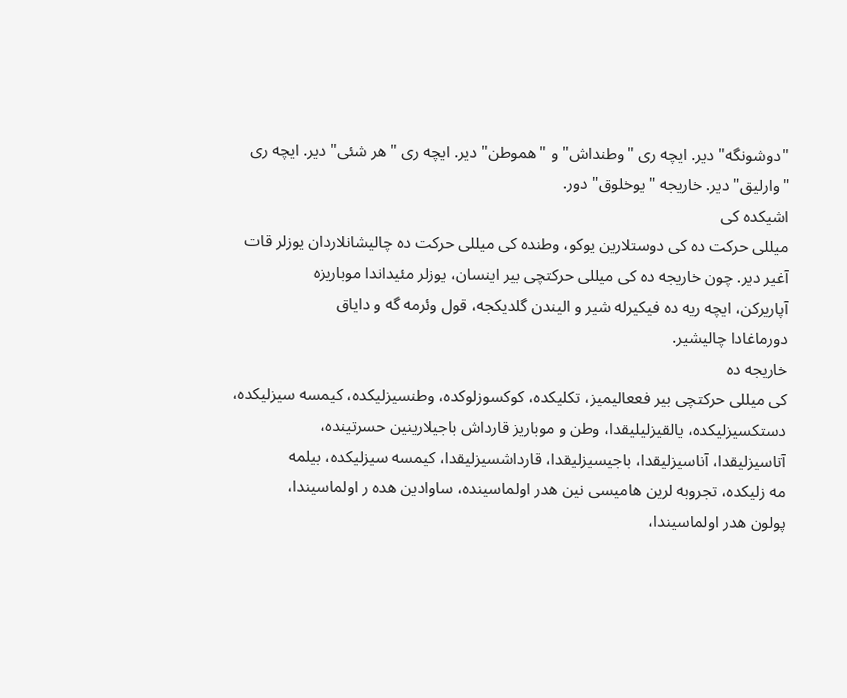"دوشونگه" دیر. ایچه ری "وطنداش" و "هموطن" دیر. ایچه ری "هر شئی" دیر. ایچه ری
"وارلیق" دیر. خاریجه "یوخلوق" دور.
اشیکده کی
میللی حرکت ده کی دوستلارین یوکو، وطنده کی میللی حرکت ده چالیشانلاردان یوزلر قات
آغیر دیر. چون خاریجه ده کی میللی حرکتچی بیر اینسان، یوزلر مئیداندا موباریزه
آپاریرکن، ایچه ریه ده فیکیرله شیر و الیندن گلدیکجه، قول وئرمه گه و دایاق
دورماغادا چالیشیر.
خاریجه ده
کی میللی حرکتچی بیر فععالیمیز، تکلیکده، کوکسوزلوکده، وطنسیزلیکده، کیمسه سیزلیکده،
دستکسیزلیکده، یالقیزلیلیقدا، وطن و موباریز قارداش باجیلارینین حسرتینده،
آتاسیزلیقدا، آناسیزلیقدا، باجیسیزلیقدا، قارداشسیزلیقدا، کیمسه سیزلیکده، بیلمه
مه زلیکده، تجروبه لرین هامیسی نین هدر اولماسینده، ساوادین هده ر اولماسیندا،
پولون هدر اولماسیندا،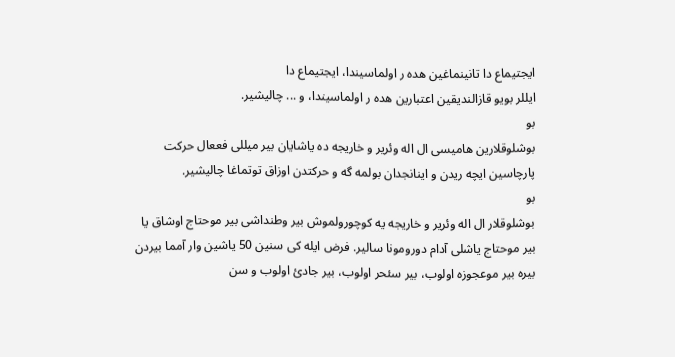ایجتیماع دا تانینماغین هده ر اولماسیندا، ایجتیماع دا
ایللر بویو قازالندیقین اعتبارین هده ر اولماسیندا، و ... چالیشیر.
بو
بوشلوقلارین هامیسی ال اله وئریر و خاریجه ده یاشایان بیر میللی فععال حرکت
پارچاسین ایچه ریدن و اینانجدان بولمه گه و حرکتدن اوزاق توتماغا چالیشیر.
بو
بوشلوقلار ال اله وئریر و خاریجه یه کوچورولموش بیر وطنداشی بیر موحتاج اوشاق یا
بیر موحتاج یاشلی آدام دورومونا سالیر. فرض ایله کی سنین 50 یاشین وار آمما بیردن
بیره بیر موعجوزه اولوب، بیر سئحر اولوب، بیر جادئ اولوب و سن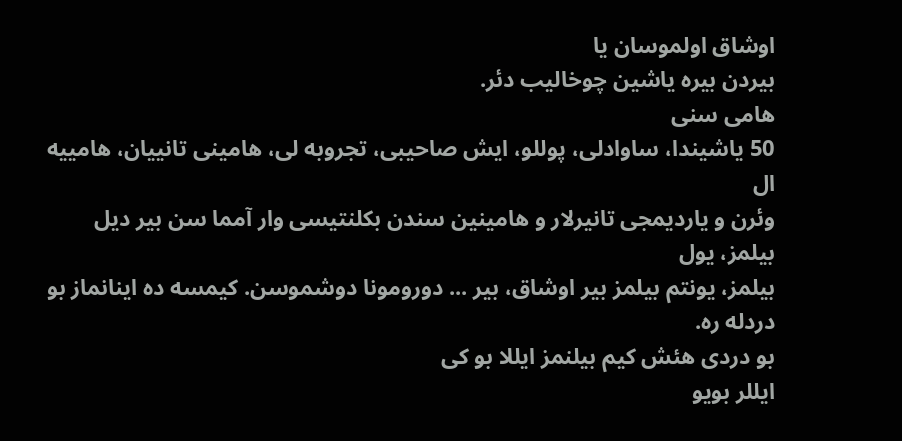اوشاق اولموسان یا
بیردن بیره یاشین چوخالیب دئر.
هامی سنی
50 یاشیندا، ساوادلی، پوللو، ایش صاحیبی، تجروبه لی، هامینی تانییان، هامییه ال
وئرن و یاردیمجی تانیرلار و هامینین سندن بکلنتیسی وار آمما سن بیر دیل بیلمز، یول
بیلمز، یونتم بیلمز بیر اوشاق، بیر ... دورومونا دوشموسن. کیمسه ده اینانماز بو
دردله ره.
بو دردی هئش کیم بیلنمز ایللا بو کی
ایللر بویو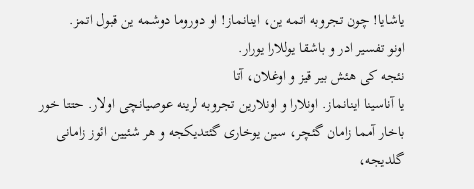یاشایا! چون تجروبه اتمه ین، اینانماز! او دوروما دوشمه ین قبول اتمز.
اونو تفسیر ادر و باشقا یوللارا یورار.
نئجه کی هئش بیر قیز و اوغلان، آتا
یا آناسینا اینانماز. اونلارا و اونلارین تجروبه لرینه عوصیانچی اولار. حتتا خور
باخار آمما زامان گئچر، سین یوخاری گئتدیکجه و هر شئیین ائوز زامانی گلدیجه،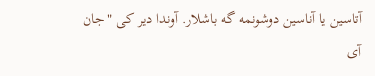آتاسین یا آناسین دوشونمه گه باشلار. آوندا دیر کی "جان آی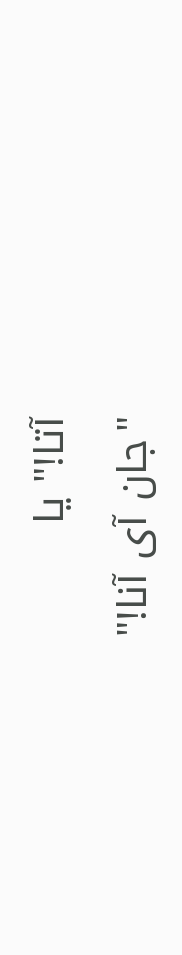آتا!" یا
"جان آی آنا!"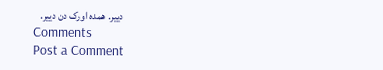دییر. همده اورک دن دییر.
Comments
Post a Comment